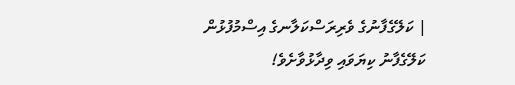| ކަލޭގެފާނުގެ ވެރިރަސްކަލާނގެ އިސްމުފުޅުން ކަލޭގެފާނު ކިޔަވައި ވިދާޅުވާށެވެ!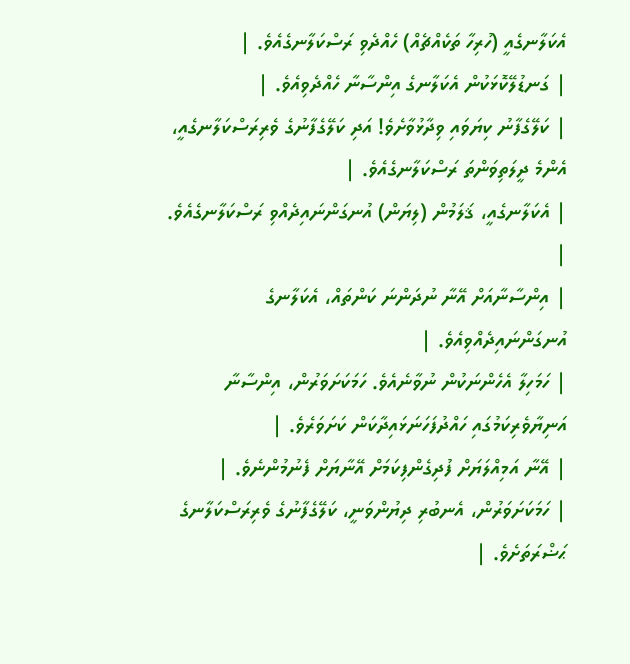އެކަލާނގެއީ (ހުރިހާ ތަކެއްޗެއް) ހެއްދެވި ރަސްކަލާނގެއެވެ. |
| ގަނޑުލޭކޮޅަކުން އެކަލާނގެ އިންސާނާ ހެއްދެވިއެވެ. |
| ކަލޭގެފާނު ކިޔަވައި ވިދާޅުވާށެވެ! އަދި ކަލޭގެފާނުގެ ވެރިރަސްކަލާނގެއީ، އެންމެ ދީލަތިވަންތަ ރަސްކަލާނގެއެވެ. |
| އެކަލާނގެއީ، ޤަލަމުން (ލިޔަން) އުނގަންނައިދެއްވި ރަސްކަލާނގެއެވެ. |
| އިންސާނާއަށް އޭނާ ނުދަންނަ ކަންތައް، އެކަލާނގެ އުނގަންނައިދެއްވިއެވެ. |
| ހަމަހިލާ އެހެންނަކުން ނުވާނެއެވެ. ހަމަކަށަވަރުން، އިންސާނާ އަނިޔާވެރިކަމުގައި ހައްދުފަހަނަޅައިދާކަން ކަށަވަރެވެ. |
| އޭނާ އަމިއްލަޔަށް ފުދިގެންފިކަމަށް އޭނާޔަށް ފެނުމުންނެވެ. |
| ހަމަކަށަވަރުން، އެނބުރި ދިޔުންވަނީ، ކަލޭގެފާނުގެ ވެރިރަސްކަލާނގެ ޙަޟްރަތަށެވެ. |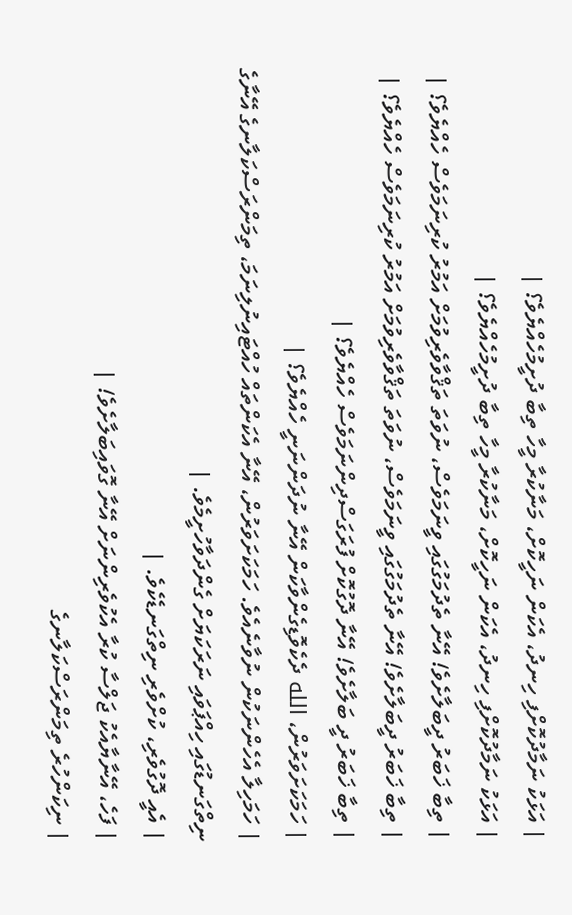| އަޅަކު ނަމާދުކޮށްފި ހިނދު، އެކަން ނަހީކޮށް، މަނާކުރާ މީހާ ތިބާ ދުށީމުހެއްޔެވެ؟ |
| އަޅަކު ނަމާދުކޮށްފި ހިނދު، އެކަން ނަހީކޮށް، މަނާކުރާ މީހާ ތިބާ ދުށީމުހެއްޔެވެ؟ |
| ތިބާ ޚަބަރު ދީބަލާށެވެ! އޭނާ ތެދުމަގުގައި ވީނަމަވެސް، ނުވަތަ ތަޤްވާވެރިވުމަށް އަމުރު ކުރިނަމަވެސް ހެއްޔެވެ؟ |
| ތިބާ ޚަބަރު ދީބަލާށެވެ! އޭނާ ތެދުމަގުގައި ވީނަމަވެސް، ނުވަތަ ތަޤްވާވެރިވުމަށް އަމުރު ކުރިނަމަވެސް ހެއްޔެވެ؟ |
| ތިބާ ޚަބަރު ދީ ބަލާށެވެ! އޭނާ ދޮގުކޮށް ފުރަގަސްދިންނަމަވެސް ހެއްޔެވެ؟ |
| ހަމަކަށަވަރުން، الله ދެކެވޮޑިގެންވާކަން އޭނާ ނުދަންނަނީ ހެއްޔެވެ؟ |
| ހަމަހިލާ އެހެންނަކުން ނުވާނެއެވެ. ހަމަކަށަވަރުން، އޭނާ އެކަންތައް ހުއްޓައިނުލިނަމަ، ތިމަންރަސްކަލާނގެ އޭނާގެ ނިތްގަނޑުގައި ހިއްޕަވައި ނަރަކަޔަށް ގެންދަވާހުށީމެވެ. |
| އެއީ ދޮގުވެރި، ކުށްވެރި ނިތްގަނޑެކެވެ. |
| ފަހެ، އޭނާޔާއެކު ޖަލްސާ ކުރާ އެކުވެރިންނަށް އޭނާ ގޮވައިބަލާށެވެ! |
| ނިކަންހުރެ ތިމަންރަސްކަލާނގެ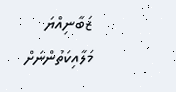ޒަބާނިއްޔަ މަލާއިކަތުންނަށް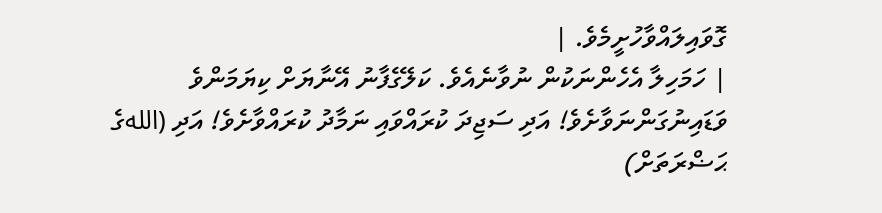ގޮވައިލައްވާހުށީމެވެ. |
| ހަމަހިލާ އެހެންނަކުން ނުވާނެއެވެ. ކަލޭގެފާނު އޭނާޔަށް ކިޔަމަންވެ ވަޑައިނުގަންނަވާށެވެ! އަދި ސަޖިދަ ކުރައްވައި ނަމާދު ކުރައްވާށެވެ! އަދި (اللهގެ ޙަޟްރަތަށް)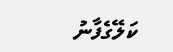ކަލޭގެފާނު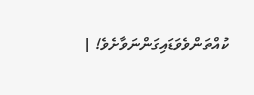ކުއްތަންވެވަޑައިގަންނަވާށެވެ! |